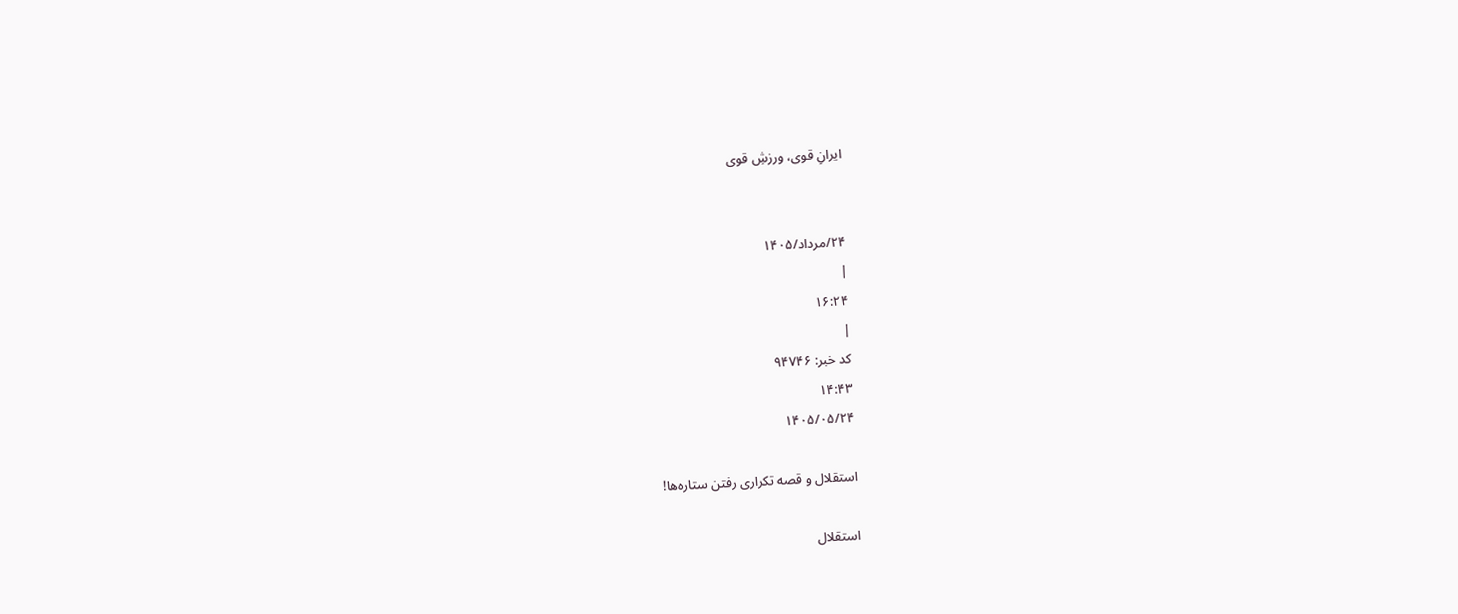ایرانِ قوی، ورزشِ قوی


۲۴/مرداد/۱۴۰۵
|
۱۶:۲۴
|
کد خبر: ۹۴۷۴۶
۱۴:۴۳
۱۴۰۵/۰۵/۲۴

استقلال و قصه تکراری رفتن ستاره‌ها!

استقلال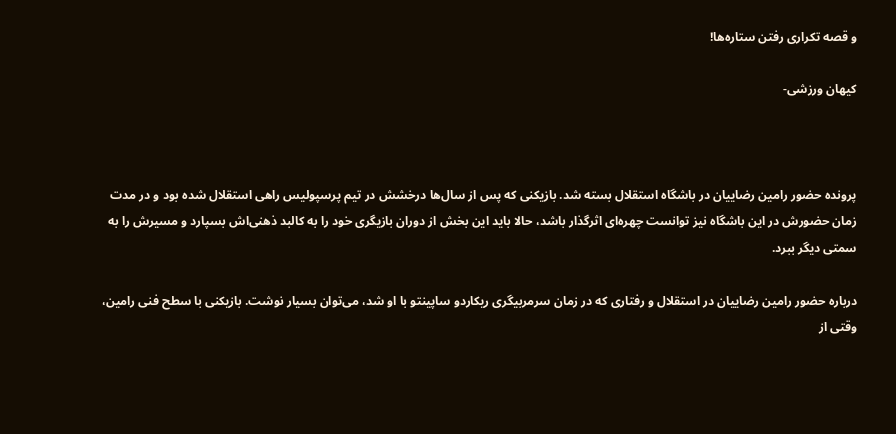و قصه تکراری رفتن ستاره‌ها!

کیهان ورزشی-



پرونده حضور رامین رضاییان در باشگاه استقلال بسته شد. بازیکنی که پس از سال‌ها درخشش در تیم پرسپولیس راهی استقلال شده بود و در مدت زمان حضورش در این باشگاه نیز توانست چهره‌ای اثرگذار باشد، حالا باید این بخش از دوران بازیگری خود را به کالبد ذهنی‌اش بسپارد و مسیرش را به سمتی دیگر ببرد.

درباره حضور رامین رضاییان در استقلال و رفتاری که در زمان سرمربیگری ریکاردو ساپینتو با او شد، می‌توان بسیار نوشت. بازیکنی با سطح فنی رامین، وقتی از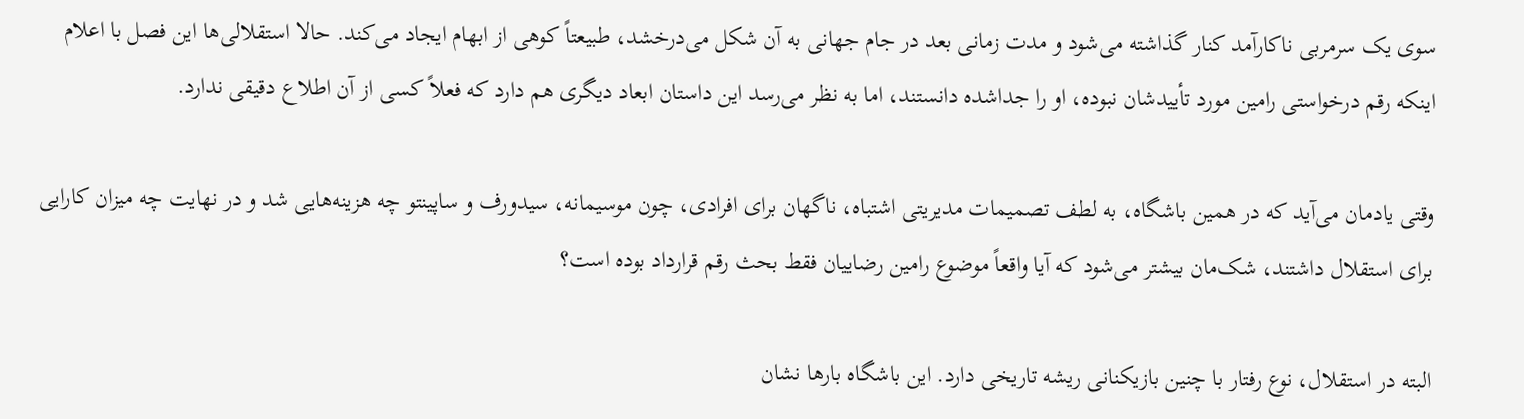سوی یک سرمربی ناکارآمد کنار گذاشته می‌شود و مدت زمانی بعد در جام جهانی به آن شکل می‌درخشد، طبیعتاً کوهی از ابهام ایجاد می‌کند. حالا استقلالی‌ها این فصل با اعلام اینکه رقم درخواستی رامین مورد تأییدشان نبوده، او را جداشده دانستند، اما به نظر می‌رسد این داستان ابعاد دیگری هم دارد که فعلاً کسی از آن اطلاع دقیقی ندارد.

وقتی یادمان می‌آید که در همین باشگاه، به لطف تصمیمات مدیریتی اشتباه، ناگهان برای افرادی، چون موسیمانه، سیدورف و ساپینتو چه هزینه‌هایی شد و در نهایت چه میزان کارایی برای استقلال داشتند، شک‌مان بیشتر می‌شود که آیا واقعاً موضوع رامین رضاییان فقط بحث رقم قرارداد بوده است؟

البته در استقلال، نوع رفتار با چنین بازیکنانی ریشه تاریخی دارد. این باشگاه بار‌ها نشان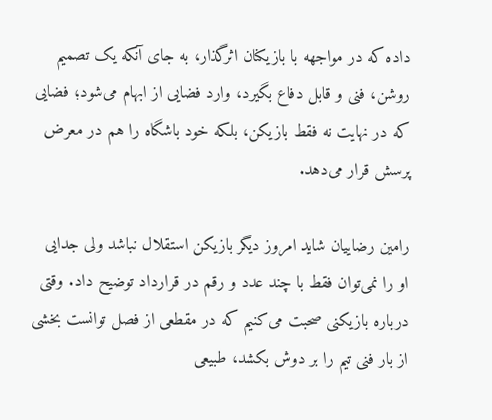داده که در مواجهه با بازیکنان اثرگذار، به جای آنکه یک تصمیم روشن، فنی و قابل دفاع بگیرد، وارد فضایی از ابهام می‌شود؛ فضایی که در نهایت نه فقط بازیکن، بلکه خود باشگاه را هم در معرض پرسش قرار می‌دهد.

رامین رضاییان شاید امروز دیگر بازیکن استقلال نباشد ولی جدایی او را نمی‌توان فقط با چند عدد و رقم در قرارداد توضیح داد. وقتی درباره بازیکنی صحبت می‌کنیم که در مقطعی از فصل توانست بخشی از بار فنی تیم را بر دوش بکشد، طبیعی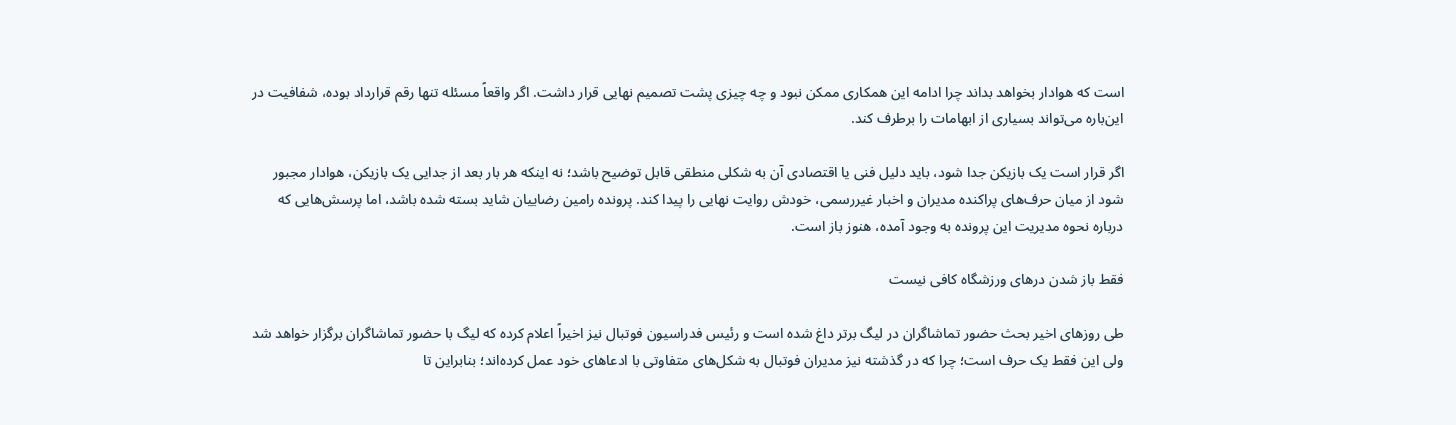است که هوادار بخواهد بداند چرا ادامه این همکاری ممکن نبود و چه چیزی پشت تصمیم نهایی قرار داشت. اگر واقعاً مسئله تنها رقم قرارداد بوده، شفافیت در این‌باره می‌تواند بسیاری از ابهامات را برطرف کند.

اگر قرار است یک بازیکن جدا شود، باید دلیل فنی یا اقتصادی آن به شکلی منطقی قابل توضیح باشد؛ نه اینکه هر بار بعد از جدایی یک بازیکن، هوادار مجبور شود از میان حرف‌های پراکنده مدیران و اخبار غیررسمی، خودش روایت نهایی را پیدا کند. پرونده رامین رضاییان شاید بسته شده باشد، اما پرسش‌هایی که درباره نحوه مدیریت این پرونده به وجود آمده، هنوز باز است.

فقط باز شدن در‌های ورزشگاه کافی نیست

طی روز‌های اخیر بحث حضور تماشاگران در لیگ برتر داغ شده است و رئیس فدراسیون فوتبال نیز اخیراً اعلام کرده که لیگ با حضور تماشاگران برگزار خواهد شد ولی این فقط یک حرف است؛ چرا که در گذشته نیز مدیران فوتبال به شکل‌های متفاوتی با ادعا‌های خود عمل کرده‌اند؛ بنابراین تا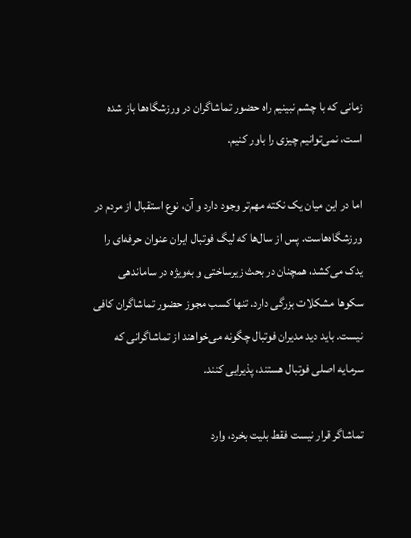زمانی که با چشم نبینیم راه حضور تماشاگران در ورزشگاه‌ها باز شده است، نمی‌توانیم چیزی را باور کنیم.

اما در این میان یک نکته مهم‌تر وجود دارد و آن، نوع استقبال از مردم در ورزشگاه‌هاست. پس از سال‌ها که لیگ فوتبال ایران عنوان حرفه‌ای را یدک می‌کشد، همچنان در بحث زیرساختی و به‌ویژه در ساماندهی سکو‌ها مشکلات بزرگی دارد. تنها کسب مجوز حضور تماشاگران کافی نیست. باید دید مدیران فوتبال چگونه می‌خواهند از تماشاگرانی که سرمایه اصلی فوتبال هستند، پذیرایی کنند.

تماشاگر قرار نیست فقط بلیت بخرد، وارد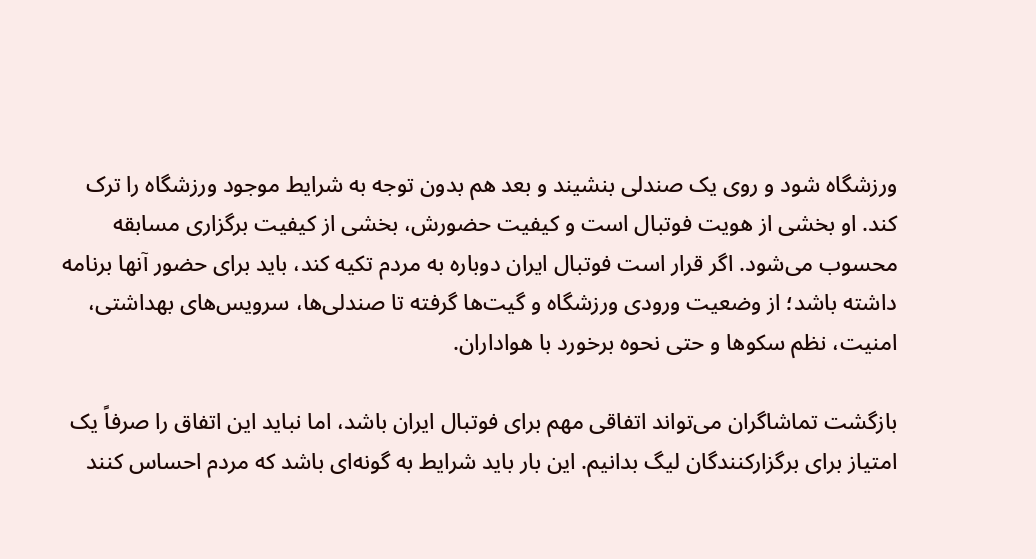ورزشگاه شود و روی یک صندلی بنشیند و بعد هم بدون توجه به شرایط موجود ورزشگاه را ترک کند. او بخشی از هویت فوتبال است و کیفیت حضورش، بخشی از کیفیت برگزاری مسابقه محسوب می‌شود. اگر قرار است فوتبال ایران دوباره به مردم تکیه کند، باید برای حضور آنها برنامه داشته باشد؛ از وضعیت ورودی ورزشگاه و گیت‌ها گرفته تا صندلی‌ها، سرویس‌های بهداشتی، امنیت، نظم سکو‌ها و حتی نحوه برخورد با هواداران.

بازگشت تماشاگران می‌تواند اتفاقی مهم برای فوتبال ایران باشد، اما نباید این اتفاق را صرفاً یک امتیاز برای برگزارکنندگان لیگ بدانیم. این بار باید شرایط به گونه‌ای باشد که مردم احساس کنند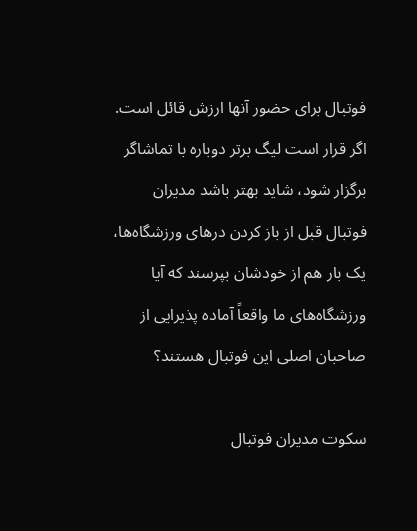فوتبال برای حضور آنها ارزش قائل است. اگر قرار است لیگ برتر دوباره با تماشاگر برگزار شود، شاید بهتر باشد مدیران فوتبال قبل از باز کردن در‌های ورزشگاه‌ها، یک بار هم از خودشان بپرسند که آیا ورزشگاه‌های ما واقعاً آماده پذیرایی از صاحبان اصلی این فوتبال هستند؟

سکوت مدیران فوتبال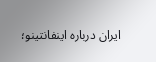ایران درباره اینفانتینو؛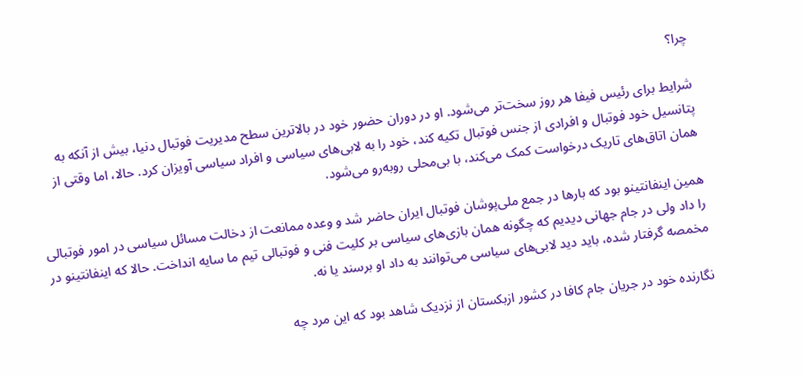چرا؟

شرایط برای رئیس فیفا هر روز سخت‌تر می‌شود. او در دوران حضور خود در بالاترین سطح مدیریت فوتبال دنیا، بیش از آنکه به پتانسیل خود فوتبال و افرادی از جنس فوتبال تکیه کند، خود را به لابی‌های سیاسی و افراد سیاسی آویزان کرد. حالا، اما وقتی از همان اتاق‌های تاریک درخواست کمک می‌کند، با بی‌محلی رو‌به‌رو می‌شود.

همین اینفانتینو بود که بار‌ها در جمع ملی‌پوشان فوتبال ایران حاضر شد و وعده ممانعت از دخالت مسائل سیاسی در امور فوتبالی را داد ولی در جام جهانی دیدیم که چگونه همان بازی‌های سیاسی بر کلیت فنی و فوتبالی تیم ما سایه انداخت. حالا که اینفانتینو در مخمصه گرفتار شده، باید دید لابی‌های سیاسی می‌توانند به داد او برسند یا نه.

نگارنده خود در جریان جام کافا در کشور ازبکستان از نزدیک شاهد بود که این مرد چه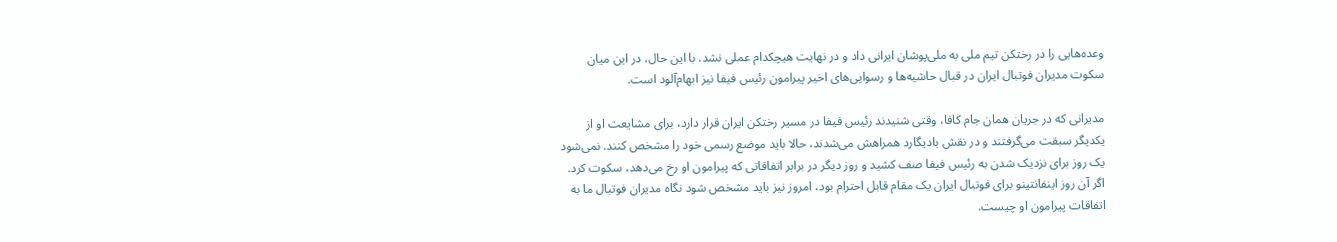وعده‌هایی را در رختکن تیم ملی به ملی‌پوشان ایرانی داد و در نهایت هیچکدام عملی نشد. با این حال، در این میان سکوت مدیران فوتبال ایران در قبال حاشیه‌ها و رسوایی‌های اخیر پیرامون رئیس فیفا نیز ابهام‌آلود است.

مدیرانی که در جریان همان جام کافا، وقتی شنیدند رئیس فیفا در مسیر رختکن ایران قرار دارد، برای مشایعت او از یکدیگر سبقت می‌گرفتند و در نقش بادیگارد همراهش می‌شدند، حالا باید موضع رسمی خود را مشخص کنند. نمی‌شود یک روز برای نزدیک شدن به رئیس فیفا صف کشید و روز دیگر در برابر اتفاقاتی که پیرامون او رخ می‌دهد، سکوت کرد. اگر آن روز اینفانتینو برای فوتبال ایران یک مقام قابل احترام بود، امروز نیز باید مشخص شود نگاه مدیران فوتبال ما به اتفاقات پیرامون او چیست.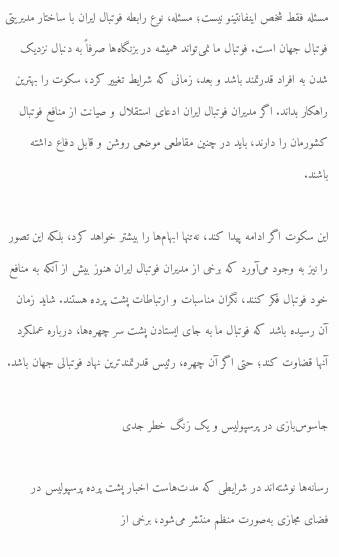مسئله فقط شخص اینفانتینو نیست؛ مسئله، نوع رابطه فوتبال ایران با ساختار مدیریتی فوتبال جهان است. فوتبال ما نمی‌تواند همیشه در بزنگاه‌ها صرفاً به دنبال نزدیک شدن به افراد قدرتمند باشد و بعد، زمانی که شرایط تغییر کرد، سکوت را بهترین راهکار بداند. اگر مدیران فوتبال ایران ادعای استقلال و صیانت از منافع فوتبال کشورمان را دارند، باید در چنین مقاطعی موضعی روشن و قابل دفاع داشته باشند.

این سکوت اگر ادامه پیدا کند، نه‌تنها ابهام‌ها را بیشتر خواهد کرد، بلکه این تصور را نیز به وجود می‌آورد که برخی از مدیران فوتبال ایران هنوز بیش از آنکه به منافع خود فوتبال فکر کنند، نگران مناسبات و ارتباطات پشت پرده هستند. شاید زمان آن رسیده باشد که فوتبال ما به جای ایستادن پشت سر چهره‌ها، درباره عملکرد آنها قضاوت کند؛ حتی اگر آن چهره، رئیس قدرتمندترین نهاد فوتبالی جهان باشد.

جاسوس‌بازی در پرسپولیس و یک زنگ خطر جدی

رسانه‌ها نوشته‌اند در شرایطی که مدت‌هاست اخبار پشت پرده پرسپولیس در فضای مجازی به‌صورت منظم منتشر می‌شود، برخی از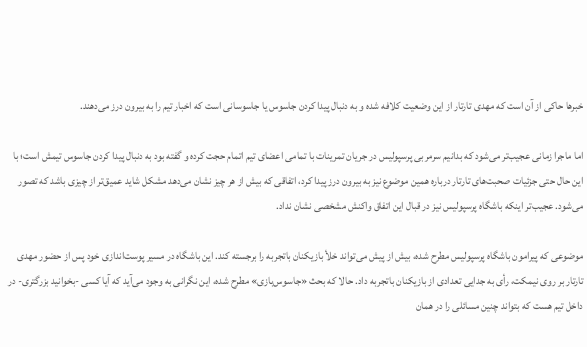خبر‌ها حاکی از آن است که مهدی تارتار از این وضعیت کلافه شده و به دنبال پیدا کردن جاسوس یا جاسوسانی است که اخبار تیم را به بیرون درز می‌دهند.

اما ماجرا زمانی عجیب‌تر می‌شود که بدانیم سرمربی پرسپولیس در جریان تمرینات با تمامی اعضای تیم اتمام حجت کرده و گفته بود به دنبال پیدا کردن جاسوس تیمش است؛ با این حال حتی جزئیات صحبت‌های تارتار درباره همین موضوع نیز به بیرون درز پیدا کرد، اتفاقی که بیش از هر چیز نشان می‌دهد مشکل شاید عمیق‌تر از چیزی باشد که تصور می‌شود. عجیب‌تر اینکه باشگاه پرسپولیس نیز در قبال این اتفاق واکنش مشخصی نشان نداد.

موضوعی که پیرامون باشگاه پرسپولیس مطرح شده، بیش از پیش می‌تواند خلأ بازیکنان باتجربه را برجسته کند. این باشگاه در مسیر پوست‌اندازی خود پس از حضور مهدی تارتار بر روی نیمکت، رأی به جدایی تعدادی از بازیکنان باتجربه داد. حالا که بحث «جاسوس‌بازی» مطرح شده، این نگرانی به وجود می‌آید که آیا کسی -بخوانید بزرگتری- در داخل تیم هست که بتواند چنین مسائلی را در همان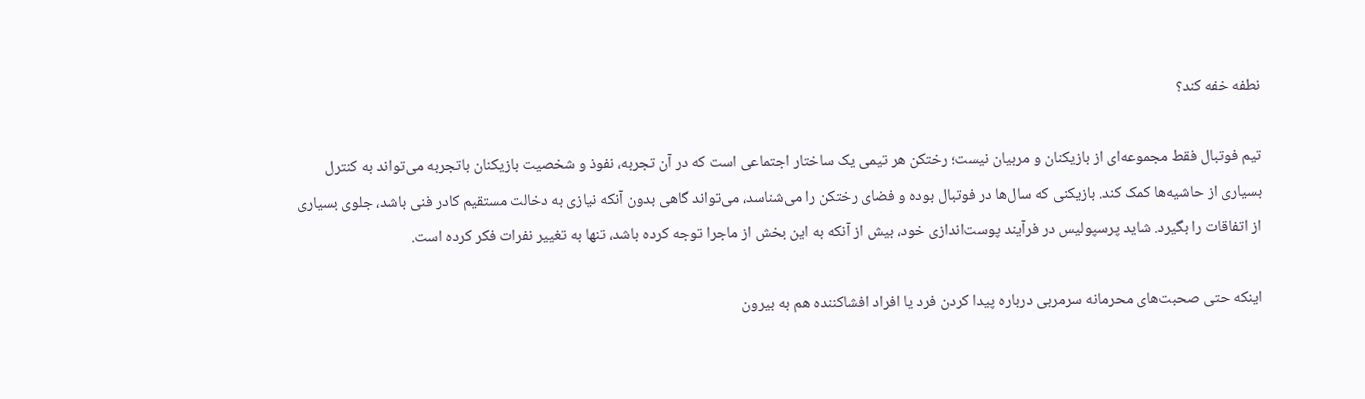نطفه خفه کند؟

تیم فوتبال فقط مجموعه‌ای از بازیکنان و مربیان نیست؛ رختکن هر تیمی یک ساختار اجتماعی است که در آن تجربه، نفوذ و شخصیت بازیکنان باتجربه می‌تواند به کنترل بسیاری از حاشیه‌ها کمک کند. بازیکنی که سال‌ها در فوتبال بوده و فضای رختکن را می‌شناسد، می‌تواند گاهی بدون آنکه نیازی به دخالت مستقیم کادر فنی باشد، جلوی بسیاری از اتفاقات را بگیرد. شاید پرسپولیس در فرآیند پوست‌اندازی خود، بیش از آنکه به این بخش از ماجرا توجه کرده باشد، تنها به تغییر نفرات فکر کرده است.

اینکه حتی صحبت‌های محرمانه سرمربی درباره پیدا کردن فرد یا افراد افشاکننده هم به بیرون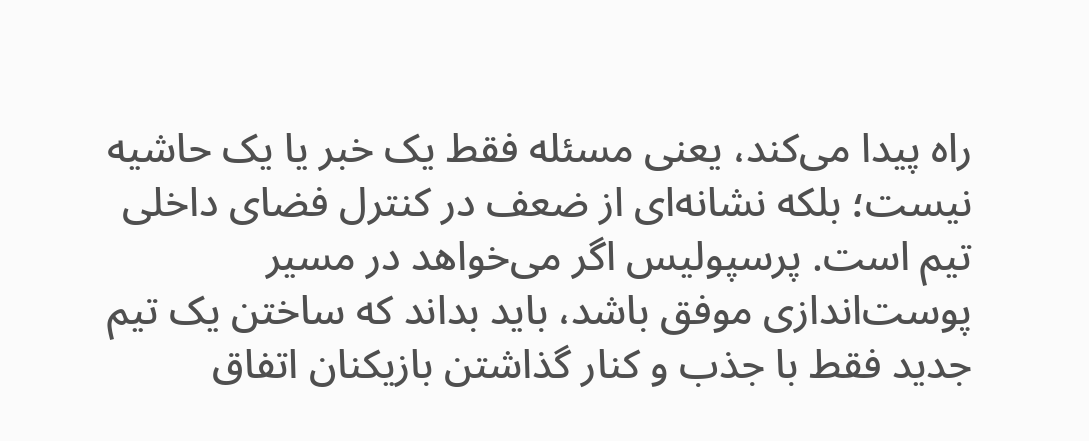راه پیدا می‌کند، یعنی مسئله فقط یک خبر یا یک حاشیه نیست؛ بلکه نشانه‌ای از ضعف در کنترل فضای داخلی تیم است. پرسپولیس اگر می‌خواهد در مسیر پوست‌اندازی موفق باشد، باید بداند که ساختن یک تیم جدید فقط با جذب و کنار گذاشتن بازیکنان اتفاق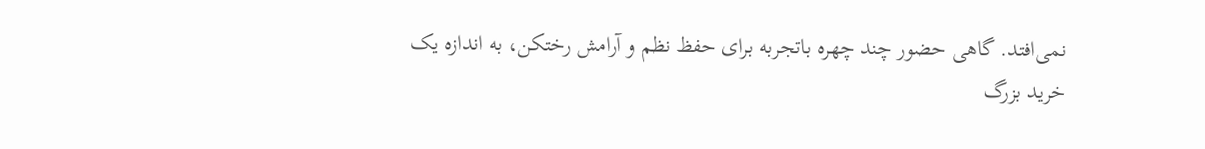نمی‌افتد. گاهی حضور چند چهره باتجربه برای حفظ نظم و آرامش رختکن، به اندازه یک خرید بزرگ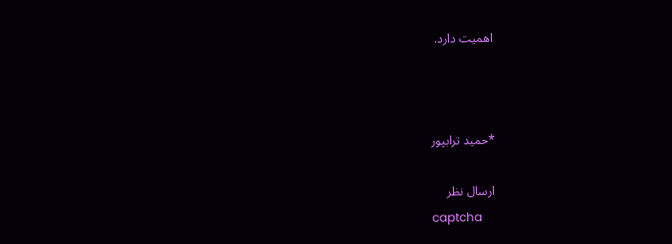اهمیت دارد.



*حمید ترابپور

ارسال نظر
captcha